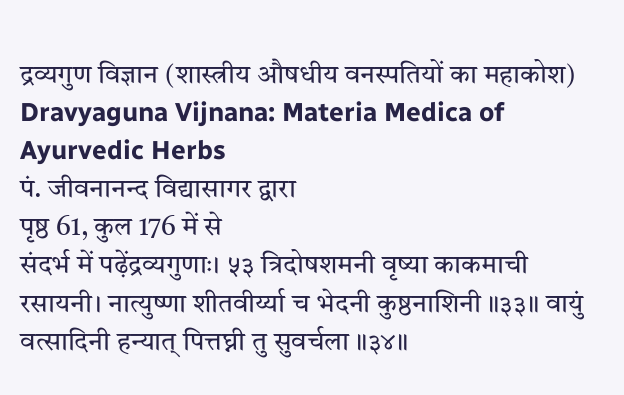द्रव्यगुण विज्ञान (शास्त्रीय औषधीय वनस्पतियों का महाकोश)
Dravyaguna Vijnana: Materia Medica of Ayurvedic Herbs
पं. जीवनानन्द विद्यासागर द्वारा
पृष्ठ 61, कुल 176 में से
संदर्भ में पढ़ेंद्रव्यगुणाः। ५३ त्रिदोषशमनी वृष्या काकमाची रसायनी। नात्युष्णा शीतवीर्य्या च भेदनी कुष्ठनाशिनी ॥३३॥ वायुं वत्सादिनी हन्यात् पित्तघ्नी तु सुवर्चला ॥३४॥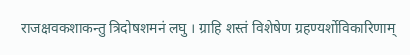राजक्षवकशाकन्तु त्रिदोषशमनं लघु । ग्राहि शस्तं विशेषेण ग्रहण्यर्शोविकारिणाम्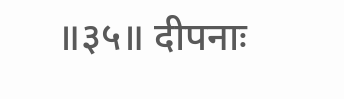॥३५॥ दीपनाः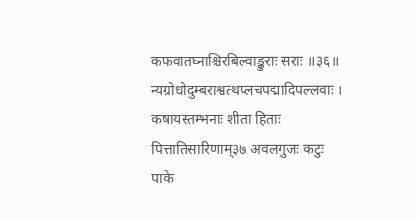कफवातघ्नाश्चिरबिल्वाङ्कुराः सराः ॥३६॥ न्यग्रोधोदुम्बराश्वत्थप्लचपद्मादिपल्लवाः । कषायस्तम्भनाः शीता हिताः पित्तातिसारिणाम्३७ अवलगुजः कटुः पाके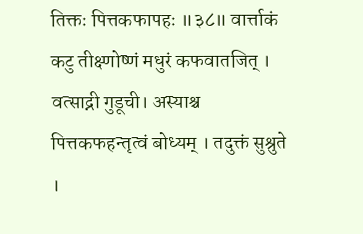तिक्तः पित्तकफापहः ॥३८॥ वार्त्ताकं कटु तीक्ष्णोष्णं मधुरं कफवातजित् । वत्साद्नी गुडूची। अस्याश्च पित्तकफहन्तृत्वं बोध्यम् । तदुक्तं सुश्रुते ।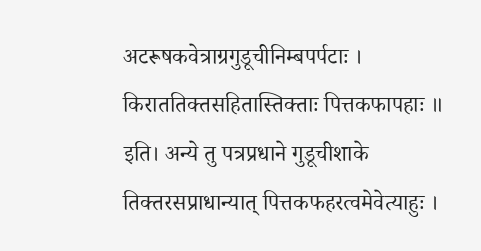अटरूषकवेत्राग्रगुडूचीनिम्बपर्पटाः । किराततिक्तसहितास्तिक्ताः पित्तकफापहाः ॥ इति। अन्ये तु पत्रप्रधाने गुडूचीशाके तिक्तरसप्राधान्यात् पित्तकफहरत्वमेवेत्याहुः ।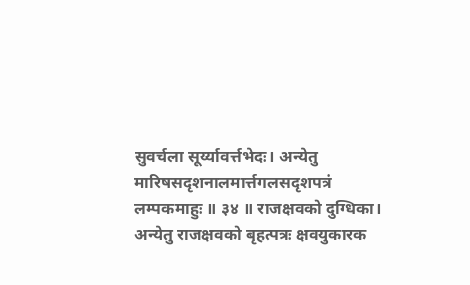सुवर्चला सूर्य्यावर्त्तभेदः। अन्येतु मारिषसदृशनालमार्त्तगलसदृशपत्रं लम्पकमाहुः ॥ ३४ ॥ राजक्षवको दुग्धिका। अन्येतु राजक्षवको बृहत्पत्रः क्षवयुकारक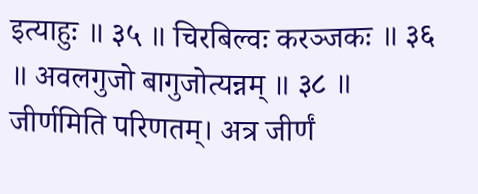इत्याहुः ॥ ३५ ॥ चिरबिल्वः करञ्जकः ॥ ३६ ॥ अवलगुजो बागुजोत्यन्नम् ॥ ३८ ॥ जीर्णमिति परिणतम्। अत्र जीर्णं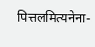पित्तलमित्यनेना-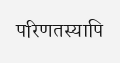परिणतस्यापि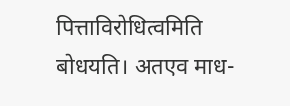पित्ताविरोधित्वमिति बोधयति। अतएव माध-